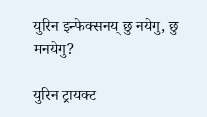युरिन इन्फेक्सनय् छु नयेगु, छु मनयेगु?

युरिन ट्रायक्ट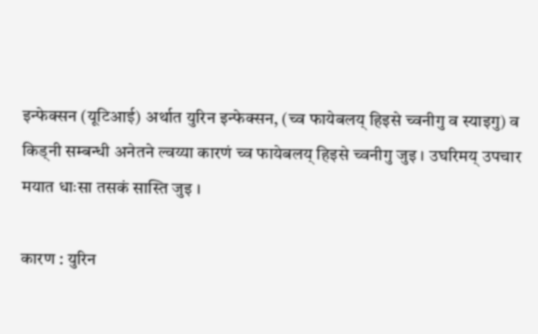इन्फेक्सन (यूटिआई) अर्थात युरिन इन्फेक्सन, (च्व फायेबलय् हिइसे च्वनीगु व स्याइगु) व किड्नी सम्बन्धी अनेतने ल्वय्या कारणं च्व फायेबलय् हिइसे च्वनीगु जुइ । उघरिमय् उपचार मयात धाःसा तसकं सास्ति जुइ ।

कारण : युरिन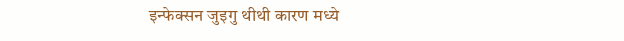इन्फेक्सन जुइगु थीथी कारण मध्ये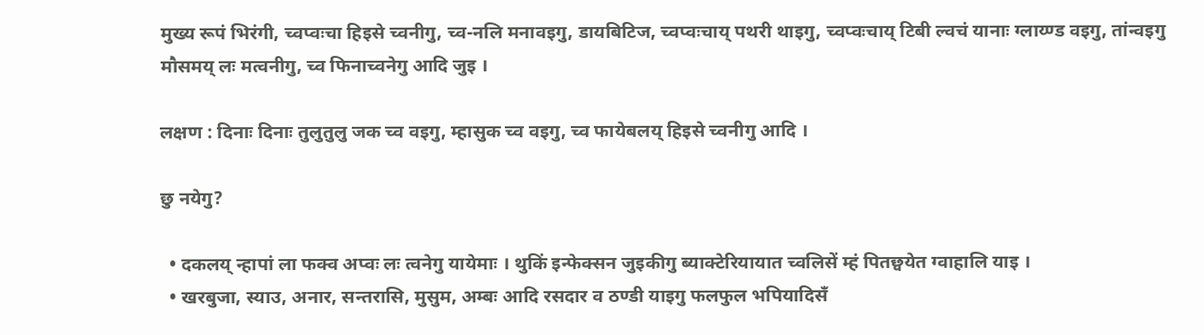मुख्य रूपं भिरंगी, च्वप्वःचा हिइसे च्वनीगु, च्व-नलि मनावइगु, डायबिटिज, च्वप्वःचाय् पथरी थाइगु, च्वप्वःचाय् टिबी ल्वचं यानाः ग्लाय्ण्ड वइगु, तांन्वइगु मौसमय् लः मत्वनीगु, च्व फिनाच्वनेगु आदि जुइ ।

लक्षण : दिनाः दिनाः तुलुतुलु जक च्व वइगु, म्हासुक च्व वइगु, च्व फायेबलय् हिइसे च्वनीगु आदि ।

छु नयेगु?

  • दकलय् न्हापां ला फक्व अप्वः लः त्वनेगु यायेमाः । थुकिं इन्फेक्सन जुइकीगु ब्याक्टेरियायात च्वलिसें म्हं पितछ्वयेत ग्वाहालि याइ ।
  • खरबुजा, स्याउ, अनार, सन्तरासि, मुसुम, अम्बः आदि रसदार व ठण्डी याइगु फलफुल भपियादिसँ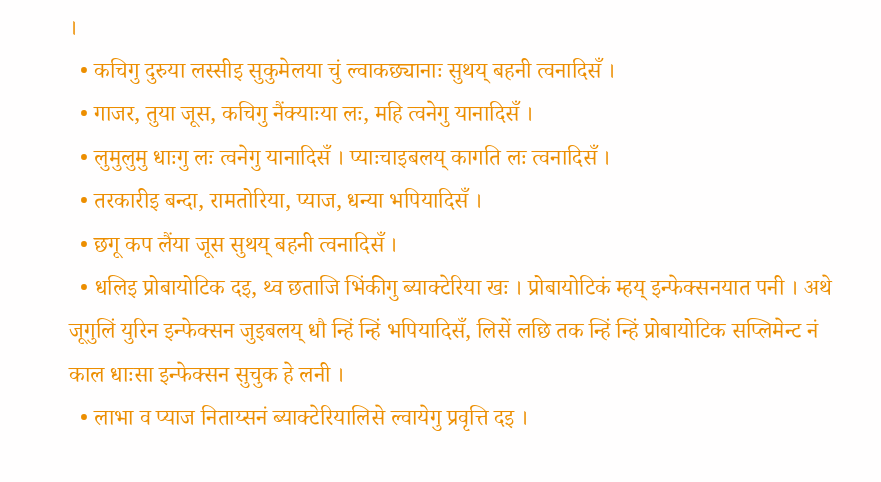।
  • कचिगु दुरुया लस्सीइ सुकुमेलया चुं ल्वाकछ्यानाः सुथय् बहनी त्वनादिसँ ।
  • गाजर, तुया जूस, कचिगु नैंक्याःया लः, महि त्वनेगु यानादिसँ ।
  • लुमुलुमु धाःगु लः त्वनेगु यानादिसँ । प्याःचाइबलय् कागति लः त्वनादिसँ ।
  • तरकारीइ बन्दा, रामतोरिया, प्याज, धन्या भपियादिसँ ।
  • छगू कप लैंया जूस सुथय् बहनी त्वनादिसँ ।
  • धलिइ प्रोबायोटिक दइ, थ्व छताजि भिंकीगु ब्याक्टेरिया खः । प्रोबायोटिकं म्हय् इन्फेक्सनयात पनी । अथे जूगुलिं युरिन इन्फेक्सन जुइबलय् धौ न्हिं न्हिं भपियादिसँ, लिसें लछि तक न्हिं न्हिं प्रोबायोटिक सप्लिमेन्ट नं काल धाःसा इन्फेक्सन सुचुक हे लनी ।
  • लाभा व प्याज निताय्सनं ब्याक्टेरियालिसे ल्वायेगु प्रवृत्ति दइ ।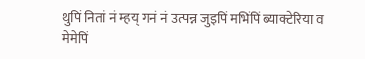थुपिं नितां नं म्हय् गनं नं उत्पन्न जुइपिं मभिंपिं ब्याक्टेरिया व मेमेपिं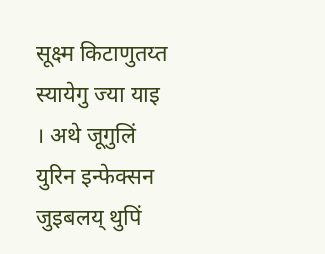सूक्ष्म किटाणुतय्त स्यायेगु ज्या याइ । अथे जूगुलिं युरिन इन्फेक्सन जुइबलय् थुपिं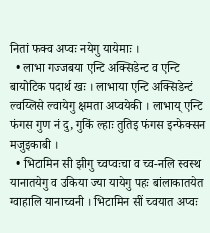नितां फक्व अप्वः नयेगु यायेमाः ।
  • लाभा गज्जबया एन्टि अक्सिडेन्ट व एन्टि बायोटिक पदार्थ खः । लाभाया एन्टि अक्सिडेन्टं ल्वय्लिसे ल्वायेगु क्षमता अप्वयेकी । लाभाय् एन्टि फंगस गुण नं दु, गुकिं ल्हाः तुतिइ फंगस इन्फेक्सन मजुइकाबी ।
  • भिटामिन सी झीगु च्वप्वःचा व च्व-नलि स्वस्थ यानातयेगु व उकिया ज्या यायेगु पहः बांलाकातयेत ग्वाहालि यानाच्वनी । भिटामिन सीं च्वयात अप्वः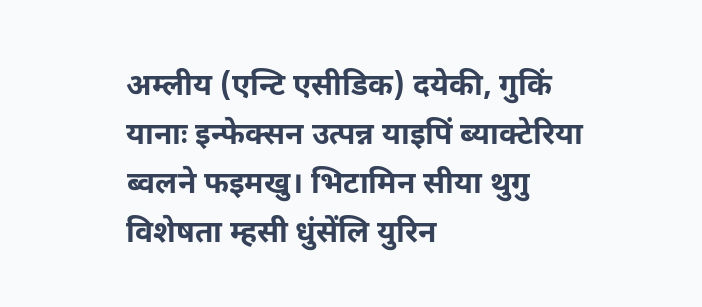अम्लीय (एन्टि एसीडिक) दयेकी, गुकिं यानाः इन्फेक्सन उत्पन्न याइपिं ब्याक्टेरिया ब्वलने फइमखु। भिटामिन सीया थुगु विशेषता म्हसी धुंसेंलि युरिन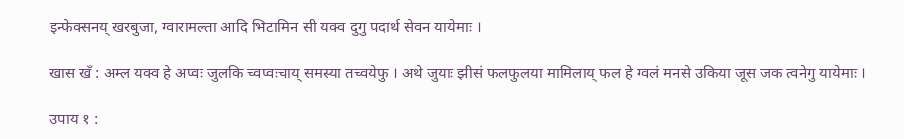इन्फेक्सनय् खरबुजा, ग्वारामल्ता आदि भिटामिन सी यक्व दुगु पदार्थ सेवन यायेमाः ।

खास खँ : अम्ल यक्व हे अप्वः जुलकि च्वप्वःचाय् समस्या तच्वयेफु । अथे जुयाः झीसं फलफुलया मामिलाय् फल हे ग्वलं मनसे उकिया जूस जक त्वनेगु यायेमाः ।

उपाय १ :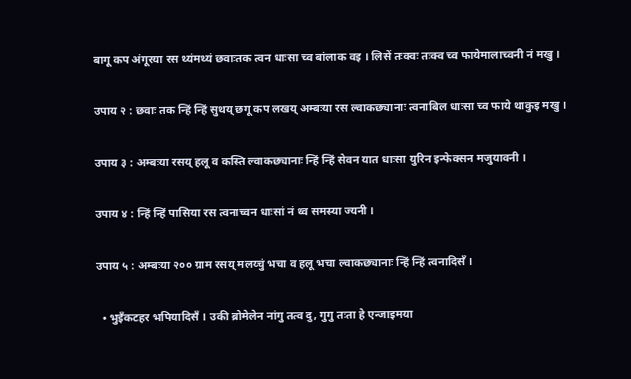बागू कप अंगूरया रस थ्यंमथ्यं छवाःतक त्वन धाःसा च्व बांलाक वइ । लिसें तःक्वः तःक्व च्व फायेमालाच्वनी नं मखु ।

उपाय २ : छवाः तक न्हिं न्हिं सुथय् छगू कप लखय् अम्बःया रस ल्वाकछ्यानाः त्वनाबिल धाःसा च्व फाये थाकुइ मखु ।

उपाय ३ : अम्बःया रसय् हलू व कस्ति ल्वाकछ्यानाः न्हिं न्हिं सेवन यात धाःसा युरिन इन्फेक्सन मजुयावनी ।

उपाय ४ : न्हिं न्हिं पासिया रस त्वनाच्वन धाःसां नं थ्व समस्या ज्यनी ।

उपाय ५ : अम्बःया २०० ग्राम रसय् मलय्चुं भचा व हलू भचा ल्वाकछ्यानाः न्हिं न्हिं त्वनादिसँ ।

  • भुइँकटहर भपियादिसँ । उकी ब्रोमेलेन नांगु तत्व दु, गुगु तःता हे एन्जाइमया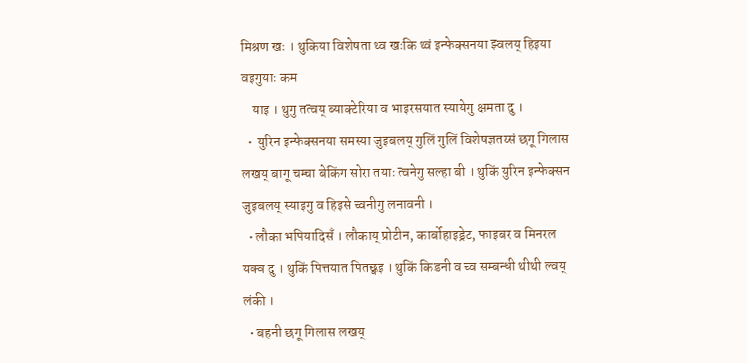मिश्रण खः । थुकिया विशेषता थ्व खःकि थ्वं इन्फेक्सनया झ्वलय् हिइया वइगुयाः कम
    याइ । थुगु तत्वय् ब्याक्टेरिया व भाइरसयात स्यायेगु क्षमता दु ।
  •  युरिन इन्फेक्सनया समस्या जुइबलय् गुलिं गुलिं विशेषज्ञतय्सं छगू गिलास लखय् बागू चम्चा बेकिंग सोरा तयाः त्वनेगु सल्हा बी । थुकिं युरिन इन्फेक्सन जुइबलय् स्याइगु व हिइसे च्वनीगु लनावनी ।
  • लौका भपियादिसँ । लौकाय् प्रोटीन, कार्बोहाइड्रेट, फाइबर व मिनरल यक्व दु । थुकिं पित्तयात पितछ्वइ । थुकिं किडनी व च्व सम्बन्धी थीथी ल्वय् लंकी ।
  • बहनी छगू गिलास लखय्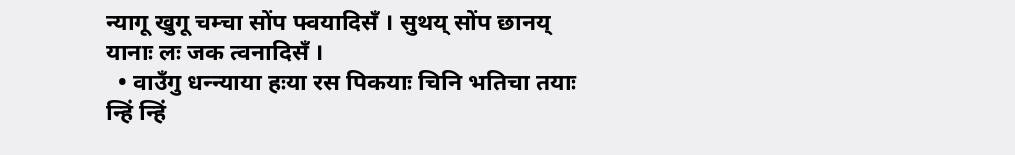न्यागू खुगू चम्चा सोंप फ्वयादिसँ । सुथय् सोंप छानय् यानाः लः जक त्वनादिसँ ।
  • वाउँगु धन्न्याया हःया रस पिकयाः चिनि भतिचा तयाः न्हिं न्हिं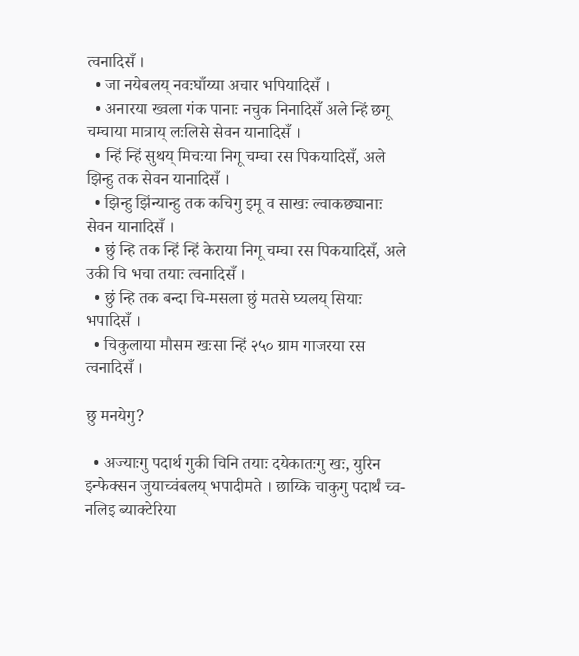त्वनादिसँ ।
  • जा नयेबलय् नवःघाँय्या अचार भपियादिसँ ।
  • अनारया ख्वला गंक पानाः नचुक निनादिसँ अले न्हिं छगू चम्चाया मात्राय् लःलिसे सेवन यानादिसँ ।
  • न्हिं न्हिं सुथय् मिचःया निगू चम्चा रस पिकयादिसँ, अले झिन्हु तक सेवन यानादिसँ ।
  • झिन्हु झिंन्यान्हु तक कचिगु इमू व साखः ल्वाकछ्यानाः सेवन यानादिसँ ।
  • छुं न्हि तक न्हिं न्हिं केराया निगू चम्चा रस पिकयादिसँ, अले उकी चि भचा तयाः त्वनादिसँ ।
  • छुं न्हि तक बन्दा चि-मसला छुं मतसे घ्यलय् सियाः भपादिसँ ।
  • चिकुलाया मौसम खःसा न्हिं २५० ग्राम गाजरया रस त्वनादिसँ ।

छु मनयेगु?

  • अज्याःगु पदार्थ गुकी चिनि तयाः दयेकातःगु खः, युरिन इन्फेक्सन जुयाच्वंबलय् भपादीमते । छाय्कि चाकुगु पदार्थं च्व-नलिइ ब्याक्टेरिया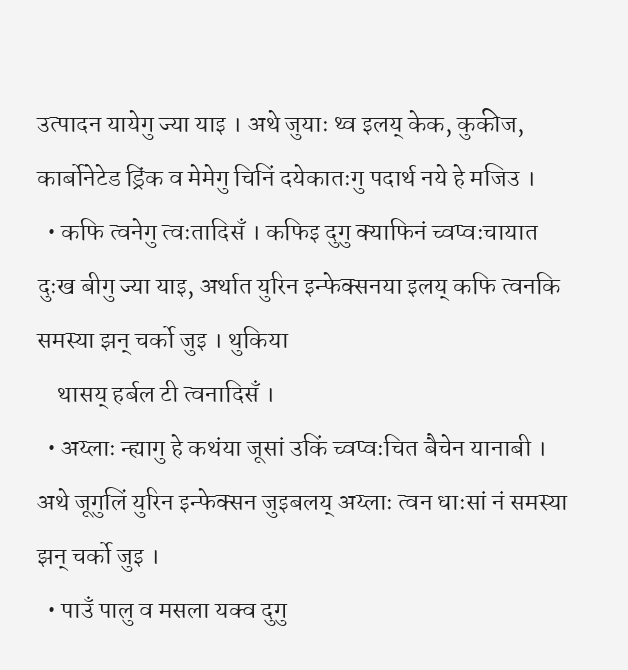उत्पादन यायेगु ज्या याइ । अथे जुयाः थ्व इलय् केक, कुकीज, कार्बोनेटेड ड्रिंक व मेमेगु चिनिं दयेकातःगु पदार्थ नये हे मजिउ ।
  • कफि त्वनेगु त्वःतादिसँ । कफिइ दुगु क्याफिनं च्वप्वःचायात दुःख बीगु ज्या याइ, अर्थात युरिन इन्फेक्सनया इलय् कफि त्वनकि समस्या झन् चर्को जुइ । थुकिया
    थासय् हर्बल टी त्वनादिसँ ।
  • अय्लाः न्ह्यागु हे कथंया जूसां उकिं च्वप्वःचित बैचेन यानाबी । अथे जूगुलिं युरिन इन्फेक्सन जुइबलय् अय्लाः त्वन धाःसां नं समस्या झन् चर्को जुइ ।
  • पाउँ पालु व मसला यक्व दुगु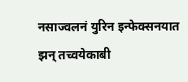नसाज्वलनं युरिन इन्फेक्सनयात झन् तच्वयेकाबी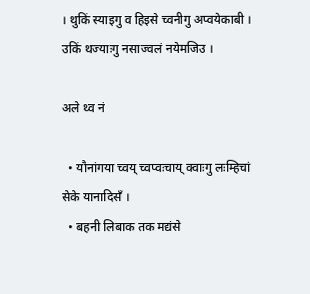। थुकिं स्याइगु व हिइसे च्वनीगु अप्वयेकाबी । उकिं थज्याःगु नसाज्वलं नयेमजिउ ।

अले थ्व नं

  • यौनांगया च्वय् च्वप्वःचाय् क्वाःगु लःम्हिचां सेके यानादिसँ ।
  • बहनी लिबाक तक मद्यंसे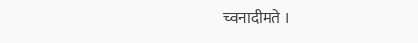च्वनादीमते ।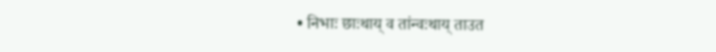• निभाः छाःथाय् व तांन्वःथाय् ताउत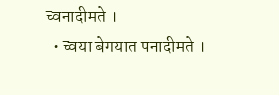च्वनादीमते ।
  • च्वया बेगयात पनादीमते ।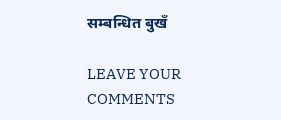सम्बन्धित बुखँ

LEAVE YOUR COMMENTS